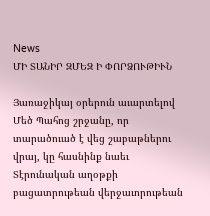News
ՄԻ ՏԱՆԻՐ ԶՄԵԶ Ի ՓՈՐՁՈՒԹԻՒՆ

Յառաջիկայ օրերուն աւարտելով Մեծ Պահոց շրջանը, որ տարածուած է վեց շաբաթներու վրայ, կը հասնինք նաեւ Տէրունական աղօթքի բացատրութեան վերջաւորութեան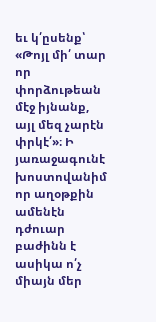եւ կ՛ըսենք՝ «Թոյլ մի՛ տար որ փորձութեան մէջ իյնանք, այլ մեզ չարէն փրկէ՛»։ Ի յառաջագունէ խոստովանիմ որ աղօթքին ամենէն դժուար բաժինն է ասիկա ո՛չ միայն մեր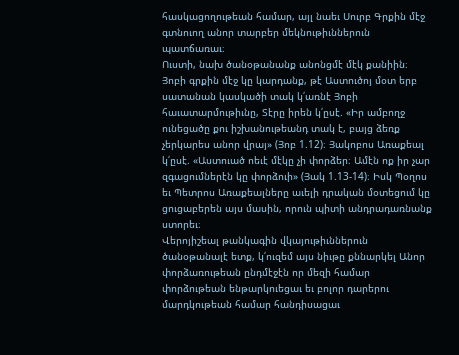հասկացողութեան համար, այլ նաեւ Սուրբ Գրքին մէջ գտնուող անոր տարբեր մեկնութիւններուն պատճառաւ։
Ուստի, նախ ծանօթանանք անոնցմէ մէկ քանիին։ Յոբի գրքին մէջ կը կարդանք, թէ Աստուծոյ մօտ երբ սատանան կասկածի տակ կ՛առնէ Յոբի հաւատարմութիւնը, Տէրը իրեն կ՛ըսէ. «Իր ամբողջ ունեցածը քու իշխանութեանդ տակ է, բայց ձեռք չերկարես անոր վրայ» (Յոբ 1.12)։ Յակոբոս Առաքեալ կ՛ըսէ. «Աստուած ոեւէ մէկը չի փորձեր։ Ամէն ոք իր չար զգացումներէն կը փորձուի» (Յակ 1.13-14)։ Իսկ Պօղոս եւ Պետրոս Առաքեալները աւելի դրական մօտեցում կը ցուցաբերեն այս մասին, որուն պիտի անդրադառնանք ստորեւ։
Վերոյիշեալ թանկագին վկայութիւններուն ծանօթանալէ ետք, կ՛ուզեմ այս նիւթը քննարկել Անոր փորձառութեան ընդմէջէն որ մեզի համար փորձութեան ենթարկուեցաւ եւ բոլոր դարերու մարդկութեան համար հանդիսացաւ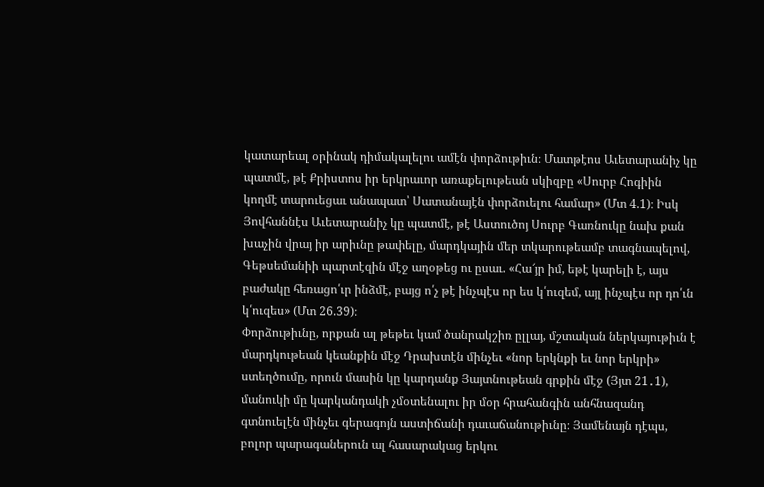կատարեալ օրինակ դիմակալելու ամէն փորձութիւն։ Մատթէոս Աւետարանիչ կը պատմէ, թէ Քրիստոս իր երկրաւոր առաքելութեան սկիզբը «Սուրբ Հոգիին կողմէ տարուեցաւ անապատ՝ Սատանայէն փորձուելու համար» (Մտ 4.1)։ Իսկ Յովհաննէս Աւետարանիչ կը պատմէ, թէ Աստուծոյ Սուրբ Գառնուկը նախ քան խաչին վրայ իր արիւնը թափելը, մարդկային մեր տկարութեամբ տագնապելով, Գեթսեմանիի պարտէզին մէջ աղօթեց ու ըսաւ. «Հա՜յր իմ, եթէ կարելի է, այս բաժակը հեռացո՛ւր ինձմէ, բայց ո՛չ թէ ինչպէս որ ես կ՛ուզեմ, այլ ինչպէս որ դո՛ւն կ՛ուզես» (Մտ 26.39)։
Փորձութիւնը, որքան ալ թեթեւ կամ ծանրակշիռ ըլլայ, մշտական ներկայութիւն է մարդկութեան կեանքին մէջ Դրախտէն մինչեւ «նոր երկնքի եւ նոր երկրի» ստեղծումը, որուն մասին կը կարդանք Յայտնութեան գրքին մէջ (Յյտ 21․1), մանուկի մը կարկանդակի չմօտենալու իր մօր հրահանգին անհնազանդ գտնուելէն մինչեւ գերագոյն աստիճանի դաւաճանութիւնը։ Յամենայն դէպս, բոլոր պարագաներուն ալ հասարակաց երկու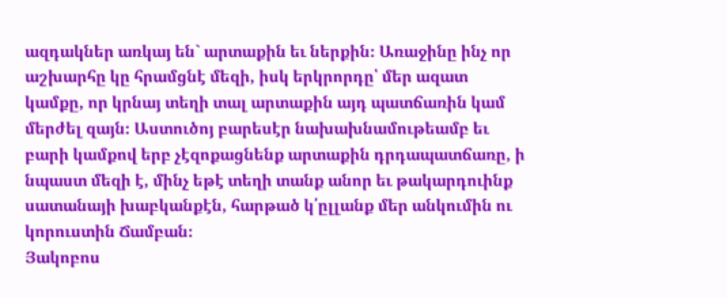ազդակներ առկայ են` արտաքին եւ ներքին։ Առաջինը ինչ որ աշխարհը կը հրամցնէ մեզի, իսկ երկրորդը՝ մեր ազատ կամքը, որ կրնայ տեղի տալ արտաքին այդ պատճառին կամ մերժել զայն։ Աստուծոյ բարեսէր նախախնամութեամբ եւ բարի կամքով երբ չէզոքացնենք արտաքին դրդապատճառը, ի նպաստ մեզի է, մինչ եթէ տեղի տանք անոր եւ թակարդուինք սատանայի խաբկանքէն, հարթած կ՛ըլլանք մեր անկումին ու կորուստին Ճամբան։
Յակոբոս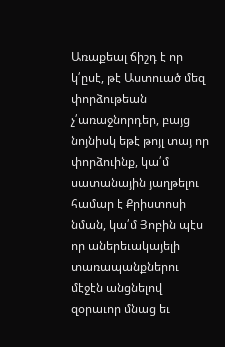Առաքեալ ճիշդ է որ կ՛ըսէ, թէ Աստուած մեզ փորձութեան չ՛առաջնորդեր, բայց նոյնիսկ եթէ թոյլ տայ որ փորձուինք, կա՛մ սատանային յաղթելու համար է Քրիստոսի նման, կա՛մ Յոբին պէս որ աներեւակայելի տառապանքներու մէջէն անցնելով զօրաւոր մնաց եւ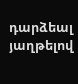դարձեալ յաղթելով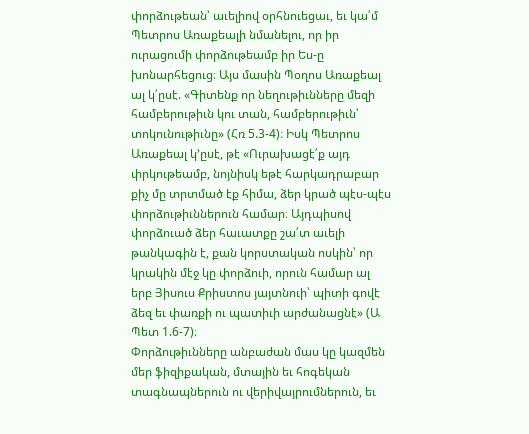փորձութեան՝ աւելիով օրհնուեցաւ, եւ կա՛մ Պետրոս Առաքեալի նմանելու, որ իր ուրացումի փորձութեամբ իր Ես-ը խոնարհեցուց։ Այս մասին Պօղոս Առաքեալ ալ կ՛ըսէ. «Գիտենք որ նեղութիւնները մեզի համբերութիւն կու տան, համբերութիւն՝ տոկունութիւնը» (Հռ 5.3-4)։ Իսկ Պետրոս Առաքեալ կ՚ըսէ, թէ «Ուրախացէ՛ք այդ փրկութեամբ, նոյնիսկ եթէ հարկադրաբար քիչ մը տրտմած էք հիմա, ձեր կրած պէս-պէս փորձութիւններուն համար։ Այդպիսով փորձուած ձեր հաւատքը շա՛տ աւելի թանկագին է, քան կորստական ոսկին՝ որ կրակին մէջ կը փորձուի, որուն համար ալ երբ Յիսուս Քրիստոս յայտնուի՝ պիտի գովէ ձեզ եւ փառքի ու պատիւի արժանացնէ» (Ա Պետ 1.6-7)։
Փորձութիւնները անբաժան մաս կը կազմեն մեր ֆիզիքական, մտային եւ հոգեկան տագնապներուն ու վերիվայրումներուն, եւ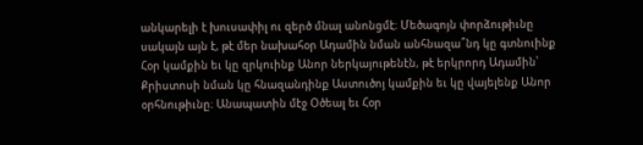անկարելի է խուսափիլ ու զերծ մնալ անոնցմէ։ Մեծագոյն փորձութիւնը սակայն այն է, թէ մեր նախահօր Ադամին նման անհնազա՞նդ կը գտնուինք Հօր կամքին եւ կը զրկուինք Անոր ներկայութենէն, թէ երկրորդ Ադամին՝ Քրիստոսի նման կը հնազանդինք Աստուծոյ կամքին եւ կը վայելենք Անոր օրհնութիւնը։ Անապատին մէջ Օծեալ եւ Հօր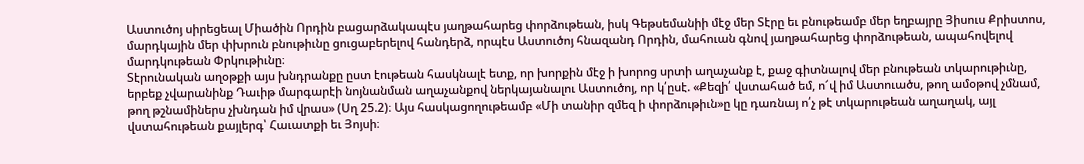Աստուծոյ սիրեցեալ Միածին Որդին բացարձակապէս յաղթահարեց փորձութեան, իսկ Գեթսեմանիի մէջ մեր Տէրը եւ բնութեամբ մեր եղբայրը Յիսուս Քրիստոս, մարդկային մեր փխրուն բնութիւնը ցուցաբերելով հանդերձ, որպէս Աստուծոյ հնազանդ Որդին, մահուան գնով յաղթահարեց փորձութեան, ապահովելով մարդկութեան Փրկութիւնը։
Տէրունական աղօթքի այս խնդրանքը ըստ էութեան հասկնալէ ետք, որ խորքին մէջ ի խորոց սրտի աղաչանք է, քաջ գիտնալով մեր բնութեան տկարութիւնը, երբեք չվարանինք Դաւիթ մարգարէի նոյնանման աղաչանքով ներկայանալու Աստուծոյ, որ կ՛ըսէ. «Քեզի՛ վստահած եմ, ո՜վ իմ Աստուածս, թող ամօթով չմնամ, թող թշնամիներս չխնդան իմ վրաս» (Սղ 25.2)։ Այս հասկացողութեամբ «Մի տանիր զմեզ ի փորձութիւն»ը կը դառնայ ո՛չ թէ տկարութեան աղաղակ, այլ վստահութեան քայլերգ՝ Հաւատքի եւ Յոյսի։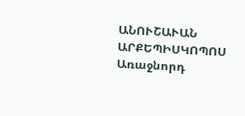ԱՆՈՒՇԱՒԱՆ ԱՐՔԵՊԻՍԿՈՊՈՍ
Առաջնորդ